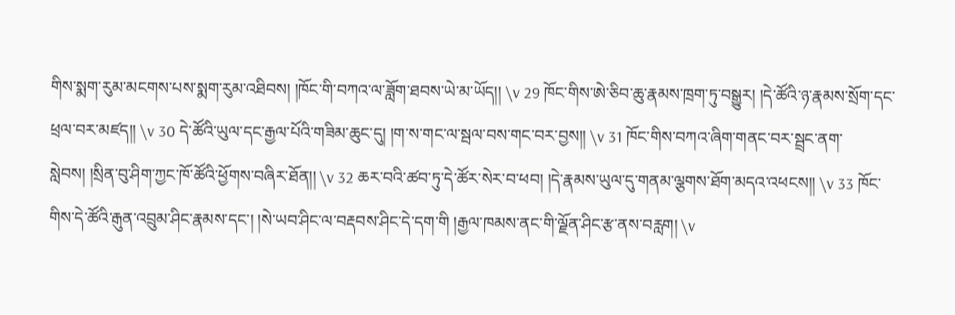གིས་སྨག་རུམ་མངགས་པས་སྨག་རུམ་འཐིབས། །ཁོང་གི་བཀའ་ལ་ཟློག་ཐབས་ཡེ་མ་ཡོད།། \v 29 ཁོང་གིས་ཨེ་ཅིབ་ཆུ་རྣམས་ཁྲག་ཏུ་བསྒྱུར། །དེ་ཚོའི་ཉ་རྣམས་སྲོག་དང་ཕྲལ་བར་མཛད།། \v 30 དེ་ཚོའི་ཡུལ་དང་རྒྱལ་པོའི་གཟིམ་ཆུང་དུ། །ག་ས་གང་ལ་སྦལ་བས་གང་བར་བྱས།། \v 31 ཁོང་གིས་བཀའ་ཞིག་གནང་བར་སྦྲང་ནག་སླེབས། །སྲིན་བུ་ཤིག་ཀྱང་ཁོ་ཚོའི་ཕྱོགས་བཞིར་ཐོན།། \v 32 ཆར་བའི་ཚབ་ཏུ་དེ་ཚོར་སེར་བ་ཕབ། །དེ་རྣམས་ཡུལ་དུ་གནམ་ལྕགས་ཐོག་མདའ་འཕངས།། \v 33 ཁོང་གིས་དེ་ཚོའི་རྒུན་འབྲུམ་ཤིང་རྣམས་དང་། །སེ་ཡབ་ཤིང་ལ་བརྡབས་ཤིང་དེ་དག་གི །རྒྱལ་ཁམས་ནང་གི་ལྗོན་ཤིང་རྩ་ནས་བརླག། \v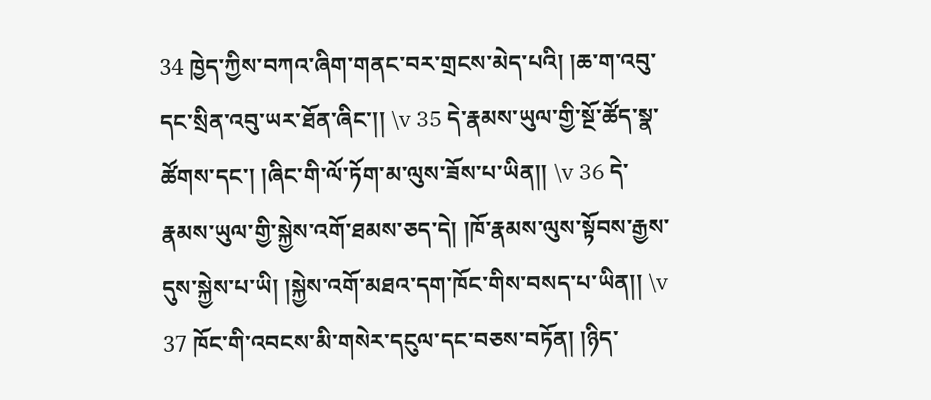34 ཁྱེད་ཀྱིས་བཀའ་ཞིག་གནང་བར་གྲངས་མེད་པའི། །ཆ་ག་འབུ་དང་སྲིན་འབུ་ཡར་ཐོན་ཞིང་།། \v 35 དེ་རྣམས་ཡུལ་གྱི་སྔོ་ཚོད་སྣ་ཚོགས་དང་། །ཞིང་གི་ལོ་ཏོག་མ་ལུས་ཟོས་པ་ཡིན།། \v 36 དེ་རྣམས་ཡུལ་གྱི་སྐྱེས་འགོ་ཐམས་ཅད་དེ། །ཁོ་རྣམས་ལུས་སྟོབས་རྒྱས་དུས་སྐྱེས་པ་ཡི། །སྐྱེས་འགོ་མཐའ་དག་ཁོང་གིས་བསད་པ་ཡིན།། \v 37 ཁོང་གི་འབངས་མི་གསེར་དངུལ་དང་བཅས་བཏོན། །ཉིད་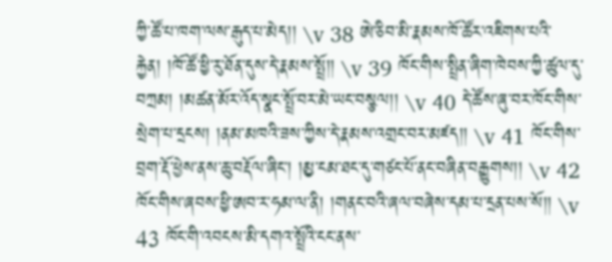ཀྱི་ཚོ་པ་ཁག་ལས་རྒུད་པ་མེད།། \v 38 ཨེ་ཅིབ་མི་རྣམས་ཁོ་ཚོར་འཇིགས་པའི་རྐྱེན། །ཁོ་ཚོ་ཕྱི་རུ་ཐོན་དུས་དེ་རྣམས་སྤྲོ།། \v 39 ཁོང་གིས་སྤྲིན་ཞིག་ཁེབས་ཀྱི་ཚུལ་དུ་བཀྲམ། །མཚན་མོར་འོད་སྣང་སྤྲོ་བར་མེ་ཡང་བསྩལ།། \v 40 དེ་ཚོས་ཞུ་བར་ཁོང་གིས་སྲེག་པ་དྲངས། །ནམ་མཁའི་ཟས་ཀྱིས་དེ་རྣམས་འགྲང་བར་མཛད།། \v 41 ཁོང་གིས་བྲག་རྡོ་ཕྱེས་ནས་ཆུ་བརྡོལ་ཞིང་། །མྱ་ངམ་ཐང་དུ་གཙང་པོ་ནང་བཞིན་བརྒྱུགས།། \v 42 ཁོང་གིས་ཞབས་ཕྱི་ཨབ་ར་ཧམ་ལ་ནི། །གནང་བའི་ཞལ་བཞེས་དམ་པ་དྲན་པས་སོ།། \v 43 ཁོང་གི་འབངས་མི་དགའ་སྤྲོའི་ངང་ནས་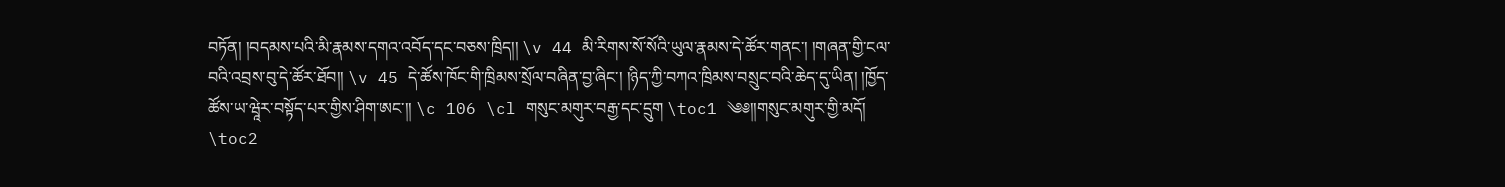བཏོན། །བདམས་པའི་མི་རྣམས་དགའ་འབོད་དང་བཅས་ཁྲིད།། \v 44 མི་རིགས་སོ་སོའི་ཡུལ་རྣམས་དེ་ཚོར་གནང་། །གཞན་གྱི་ངལ་བའི་འབྲས་བུ་དེ་ཚོར་ཐོབ།། \v 45 དེ་ཚོས་ཁོང་གི་ཁྲིམས་སྲོལ་བཞིན་བྱ་ཞིང་། །ཉིད་ཀྱི་བཀའ་ཁྲིམས་བསྲུང་བའི་ཆེད་དུ་ཡིན། །ཁྱོད་ཚོས་ཡ་ཝཱེར་བསྟོད་པར་གྱིས་ཤིག་ཨང་།། \c 106 \cl གསུང་མགུར་བརྒྱ་དང་དྲུག \toc1 ༄༅།།གསུང་མགུར་གྱི་མདོ། \toc2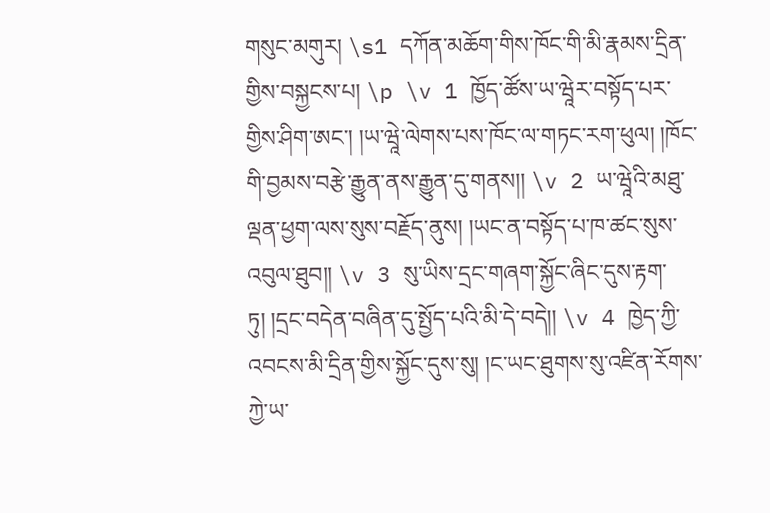གསུང་མགུར། \s1 དཀོན་མཆོག་གིས་ཁོང་གི་མི་རྣམས་དྲིན་གྱིས་བསྐྱངས་པ། \p \v 1 ཁྱོད་ཚོས་ཡ་ཝཱེར་བསྟོད་པར་གྱིས་ཤིག་ཨང་། །ཡ་ཝཱེ་ལེགས་པས་ཁོང་ལ་གཏང་རག་ཕུལ། །ཁོང་གི་བྱམས་བརྩེ་རྒྱུན་ནས་རྒྱུན་དུ་གནས།། \v 2 ཡ་ཝཱེའི་མཐུ་ལྡན་ཕྱག་ལས་སུས་བརྗོད་ནུས། །ཡང་ན་བསྟོད་པ་ཁ་ཚང་སུས་འབུལ་ཐུབ།། \v 3 སུ་ཡིས་དྲང་གཞག་སྐྱོང་ཞིང་དུས་རྟག་ཏུ། །དྲང་བདེན་བཞིན་དུ་སྤྱོད་པའི་མི་དེ་བདེ།། \v 4 ཁྱེད་ཀྱི་འབངས་མི་དྲིན་གྱིས་སྐྱོང་དུས་སུ། །ང་ཡང་ཐུགས་སུ་འཛིན་རོགས་ཀྱེ་ཡ་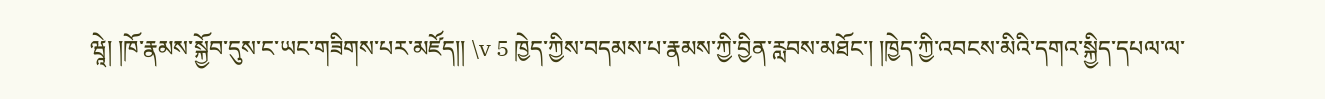ཝཱེ། །ཁོ་རྣམས་སྐྱོབ་དུས་ང་ཡང་གཟིགས་པར་མཛོད།། \v 5 ཁྱེད་ཀྱིས་བདམས་པ་རྣམས་ཀྱི་བྱིན་རླབས་མཐོང་། །ཁྱེད་ཀྱི་འབངས་མིའི་དགའ་སྐྱིད་དཔལ་ལ་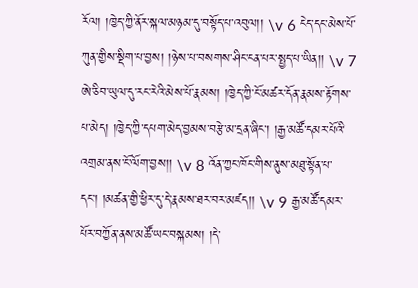རོལ། །ཁྱེད་ཀྱི་ནོར་སྐལ་མཉམ་དུ་བསྟོད་པ་འབུལ།། \v 6 ངེད་དང་མེས་པོ་ཀུན་གྱིས་སྡིག་པ་བྱས། །ཉེས་པ་བསགས་ཤིང་ངན་པར་སྤྱད་པ་ཡིན།། \v 7 ཨེ་ཅིབ་ཡུལ་དུ་རང་རེའི་མེས་པོ་རྣམས། །ཁྱེད་ཀྱི་ངོ་མཚར་དོན་རྣམས་རྟོགས་པ་མེད། །ཁྱེད་ཀྱི་དཔག་མེད་བྱམས་བརྩེ་མ་དྲན་ཞིང་། །རྒྱ་མཚོ་དམར་པོའི་འགྲམ་ནས་ངོ་ལོག་བྱས།། \v 8 འོན་ཀྱང་ཁོང་གིས་ནུས་མཐུ་སྟོན་པ་དང་། །མཚན་གྱི་ཕྱིར་དུ་དེ་རྣམས་ཐར་བར་མཛད།། \v 9 རྒྱ་མཚོ་དམར་པོར་བཀྱོན་ནས་མཚོ་ཡང་བསྐམས། །དེ་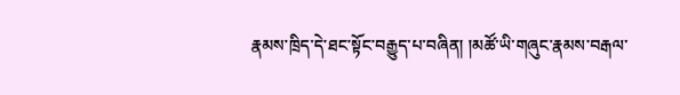རྣམས་ཁྲིད་དེ་ཐང་སྟོང་བརྒྱུད་པ་བཞིན། །མཚོ་ཡི་གཞུང་རྣམས་བརྒལ་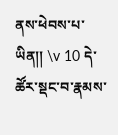ནས་ཕེབས་པ་ཡིན།། \v 10 དེ་ཚོར་སྡང་བ་རྣམས་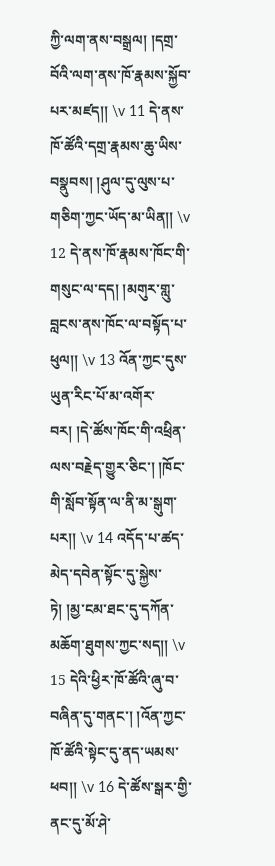ཀྱི་ལག་ནས་བསྒྲལ། །དགྲ་བོའི་ལག་ནས་ཁོ་རྣམས་སྐྱོབ་པར་མཛད།། \v 11 དེ་ནས་ཁོ་ཚོའི་དགྲ་རྣམས་ཆུ་ཡིས་བསྣུབས། །ཤུལ་དུ་ལུས་པ་གཅིག་ཀྱང་ཡོད་མ་ཡིན།། \v 12 དེ་ནས་ཁོ་རྣམས་ཁོང་གི་གསུང་ལ་དད། །མགུར་གླུ་བླངས་ནས་ཁོང་ལ་བསྟོད་པ་ཕུལ།། \v 13 འོན་ཀྱང་དུས་ཡུན་རིང་པོ་མ་འགོར་བར། །དེ་ཚོས་ཁོང་གི་འཕྲིན་ལས་བརྗེད་གྱུར་ཅིང་། །ཁོང་གི་སློབ་སྟོན་ལ་ནི་མ་སྒུག་པར།། \v 14 འདོད་པ་ཚད་མེད་དབེན་སྟོང་དུ་སྐྱེས་ཏེ། །མྱ་ངམ་ཐང་དུ་དཀོན་མཆོག་ཐུགས་ཀྱང་སད།། \v 15 དེའི་ཕྱིར་ཁོ་ཚོའི་ཞུ་བ་བཞིན་དུ་གནང་། །འོན་ཀྱང་ཁོ་ཚོའི་སྟེང་དུ་ནད་ཡམས་ཕབ།། \v 16 དེ་ཚོས་སྒར་གྱི་ནང་དུ་མོ་ཤེ་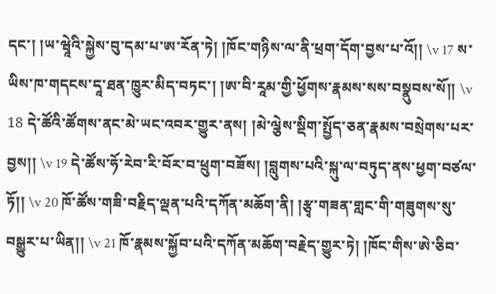དང་། །ཡ་ཝཱེའི་སྐྱེས་བུ་དམ་པ་ཨ་རོན་ཏེ། །ཁོང་གཉིས་ལ་ནི་ཕྲག་དོག་བྱས་པ་འོ།། \v 17 ས་ཡིས་ཁ་གདངས་དཱ་ཐན་ཁྱུར་མིད་བཏང་། །ཨ་བི་རཱམ་གྱི་ཕྱོགས་རྣམས་སས་བསྣུབས་སོ།། \v 18 དེ་ཚོའི་ཚོགས་ནང་མེ་ཡང་འབར་གྱུར་ནས། །མེ་ལྕེས་སྡིག་སྤྱོད་ཅན་རྣམས་བསྲེགས་པར་བྱས།། \v 19 དེ་ཚོས་ཧོ་རེབ་རི་བོར་བ་ཕྲུག་བཟོས། །བླུགས་པའི་སྐུ་ལ་བཏུད་ནས་ཕྱག་བཙལ་ཏོ།། \v 20 ཁོ་ཚོས་གཟི་བརྗིད་ལྡན་པའི་དཀོན་མཆོག་ནི། །རྩྭ་གཟན་གླང་གི་གཟུགས་སུ་བསྒྱུར་པ་ཡིན།། \v 21 ཁོ་རྣམས་སྐྱོབ་པའི་དཀོན་མཆོག་བརྗེད་གྱུར་ཏེ། །ཁོང་གིས་ཨེ་ཅིབ་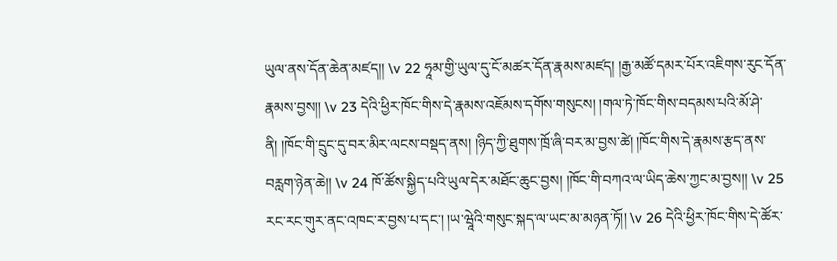ཡུལ་ནས་དོན་ཆེན་མཛད།། \v 22 ཧཱམ་གྱི་ཡུལ་དུ་ངོ་མཚར་དོན་རྣམས་མཛད། །རྒྱ་མཚོ་དམར་པོར་འཇིགས་རུང་དོན་རྣམས་བྱས།། \v 23 དེའི་ཕྱིར་ཁོང་གིས་དེ་རྣམས་འཇོམས་དགོས་གསུངས། །གལ་ཏེ་ཁོང་གིས་བདམས་པའི་མོ་ཤེ་ནི། །ཁོང་གི་དྲུང་དུ་བར་མིར་ལངས་བསྡད་ནས། །ཉིད་ཀྱི་ཐུགས་ཁྲོ་ཞི་བར་མ་བྱས་ཚེ། །ཁོང་གིས་དེ་རྣམས་རྩད་ནས་བརླག་ཉེན་ཆེ།། \v 24 ཁོ་ཚོས་སྐྱིད་པའི་ཡུལ་དེར་མཐོང་ཆུང་བྱས། །ཁོང་གི་བཀའ་ལ་ཡིད་ཆེས་ཀྱང་མ་བྱས།། \v 25 རང་རང་གུར་ནང་འཁང་ར་བྱས་པ་དང་། །ཡ་ཝཱེའི་གསུང་སྐད་ལ་ཡང་མ་མཉན་ཏོ།། \v 26 དེའི་ཕྱིར་ཁོང་གིས་དེ་ཚོར་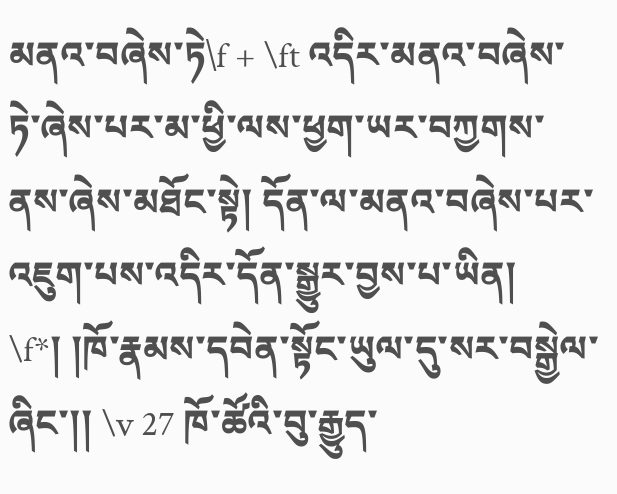མནའ་བཞེས་ཏེ\f + \ft འདིར་མནའ་བཞེས་ཏེ་ཞེས་པར་མ་ཕྱི་ལས་ཕྱག་ཡར་བཀྱགས་ནས་ཞེས་མཐོང་སྟེ། དོན་ལ་མནའ་བཞེས་པར་འཇུག་པས་འདིར་དོན་སྒྱུར་བྱས་པ་ཡིན། \f*། །ཁོ་རྣམས་དབེན་སྟོང་ཡུལ་དུ་སར་བསྒྱེལ་ཞིང་།། \v 27 ཁོ་ཚོའི་བུ་རྒྱུད་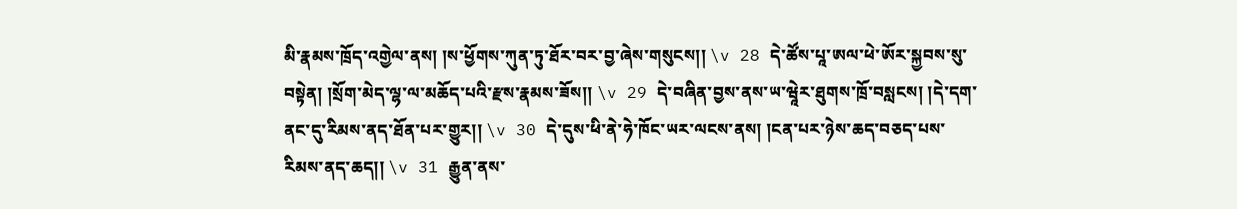མི་རྣམས་ཁྲོད་འགྱེལ་ནས། །ས་ཕྱོགས་ཀུན་ཏུ་ཐོར་བར་བྱ་ཞེས་གསུངས།། \v 28 དེ་ཚོས་པཱ་ཨལ་ཕེ་ཨོར་སྐྱབས་སུ་བསྟེན། །སྲོག་མེད་ལྷ་ལ་མཆོད་པའི་རྫས་རྣམས་ཟོས།། \v 29 དེ་བཞིན་བྱས་ནས་ཡ་ཝཱེར་ཐུགས་ཁྲོ་བསླངས། །དེ་དག་ནང་དུ་རིམས་ནད་ཐོན་པར་གྱུར།། \v 30 དེ་དུས་ཕི་ནེ་ཧེ་ཁོང་ཡར་ལངས་ནས། །ངན་པར་ཉེས་ཆད་བཅད་པས་རིམས་ནད་ཆད།། \v 31 རྒྱུན་ནས་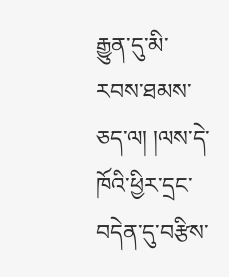རྒྱུན་དུ་མི་རབས་ཐམས་ཅད་ལ། །ལས་དེ་ཁོའི་ཕྱིར་དྲང་བདེན་དུ་བརྩིས་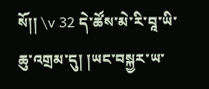སོ།། \v 32 དེ་ཚོས་མེ་རི་བཱ་ཡི་ཆུ་འགྲམ་དུ། །ཡང་བསྐྱར་ཡ་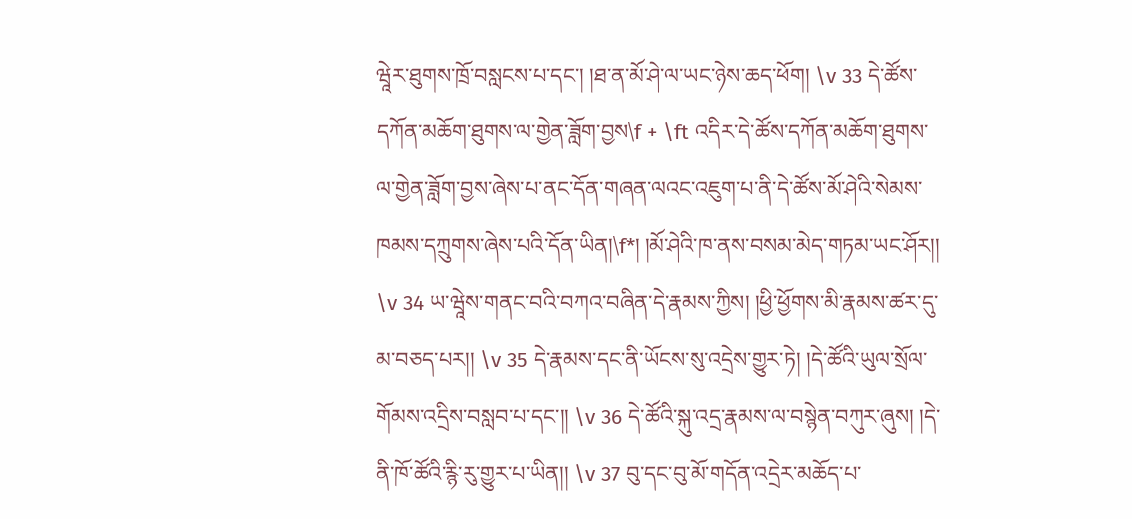ཝཱེར་ཐུགས་ཁྲོ་བསླངས་པ་དང་། །ཐ་ན་མོ་ཤེ་ལ་ཡང་ཉེས་ཆད་ཕོག། \v 33 དེ་ཚོས་དཀོན་མཆོག་ཐུགས་ལ་གྱེན་ཟློག་བྱས\f + \ft འདིར་དེ་ཚོས་དཀོན་མཆོག་ཐུགས་ལ་གྱེན་ཟློག་བྱས་ཞེས་པ་ནང་དོན་གཞན་ལའང་འཇུག་པ་ནི་དེ་ཚོས་མོ་ཤེའི་སེམས་ཁམས་དཀྲུགས་ཞེས་པའི་དོན་ཡིན།\f*། །མོ་ཤེའི་ཁ་ནས་བསམ་མེད་གཏམ་ཡང་ཤོར།། \v 34 ཡ་ཝཱེས་གནང་བའི་བཀའ་བཞིན་དེ་རྣམས་ཀྱིས། །ཕྱི་ཕྱོགས་མི་རྣམས་ཚར་དུ་མ་བཅད་པར།། \v 35 དེ་རྣམས་དང་ནི་ཡོངས་སུ་འདྲེས་གྱུར་ཏེ། །དེ་ཚོའི་ཡུལ་སྲོལ་གོམས་འདྲིས་བསླབ་པ་དང་།། \v 36 དེ་ཚོའི་སྐུ་འདྲ་རྣམས་ལ་བསྙེན་བཀུར་ཞུས། །དེ་ནི་ཁོ་ཚོའི་རྙི་རུ་གྱུར་པ་ཡིན།། \v 37 བུ་དང་བུ་མོ་གདོན་འདྲེར་མཆོད་པ་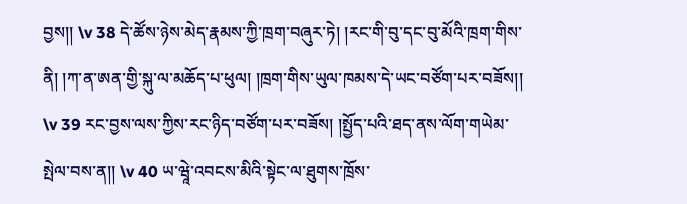བྱས།། \v 38 དེ་ཚོས་ཉེས་མེད་རྣམས་ཀྱི་ཁྲག་བཞུར་ཏེ། །རང་གི་བུ་དང་བུ་མོའི་ཁྲག་གིས་ནི། །ཀ་ན་ཨན་གྱི་སྐུ་ལ་མཆོད་པ་ཕུལ། །ཁྲག་གིས་ཡུལ་ཁམས་དེ་ཡང་བཙོག་པར་བཟོས།། \v 39 རང་བྱས་ལས་ཀྱིས་རང་ཉིད་བཙོག་པར་བཟོས། །སྤྱོད་པའི་ཐད་ནས་ལོག་གཡེམ་སྤེལ་བས་ན།། \v 40 ཡ་ཝཱེ་འབངས་མིའི་སྟེང་ལ་ཐུགས་ཁྲོས་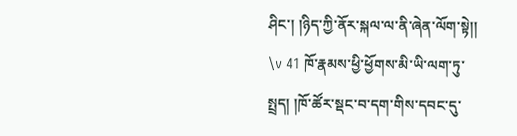ཤིང་། །ཉིད་ཀྱི་ནོར་སྐལ་ལ་ནི་ཞེན་ལོག་སྟེ།། \v 41 ཁོ་རྣམས་ཕྱི་ཕྱོགས་མི་ཡི་ལག་ཏུ་སྤྲད། །ཁོ་ཚོར་སྡང་བ་དག་གིས་དབང་དུ་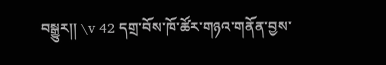བསྒྱུར།། \v 42 དགྲ་བོས་ཁོ་ཚོར་གཉའ་གནོན་བྱས་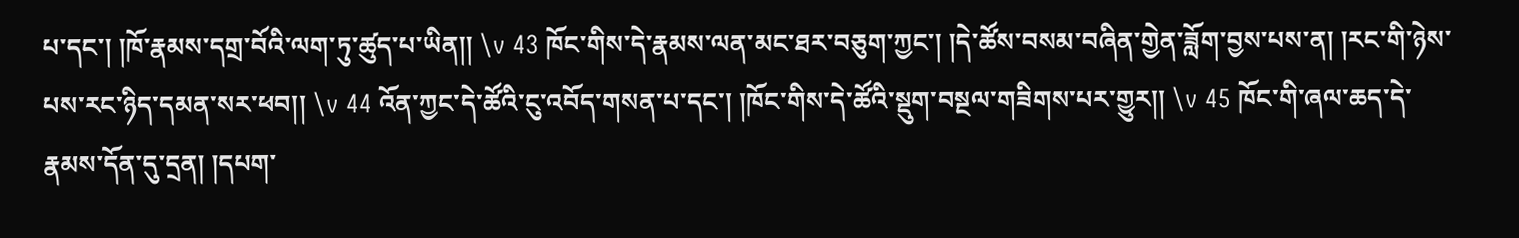པ་དང་། །ཁོ་རྣམས་དགྲ་བོའི་ལག་ཏུ་ཚུད་པ་ཡིན།། \v 43 ཁོང་གིས་དེ་རྣམས་ལན་མང་ཐར་བཅུག་ཀྱང་། །དེ་ཚོས་བསམ་བཞིན་གྱེན་ཟློག་བྱས་པས་ན། །རང་གི་ཉེས་པས་རང་ཉིད་དམན་སར་ཕབ།། \v 44 འོན་ཀྱང་དེ་ཚོའི་ངུ་འབོད་གསན་པ་དང་། །ཁོང་གིས་དེ་ཚོའི་སྡུག་བསྔལ་གཟིགས་པར་གྱུར།། \v 45 ཁོང་གི་ཞལ་ཆད་དེ་རྣམས་དོན་དུ་དྲན། །དཔག་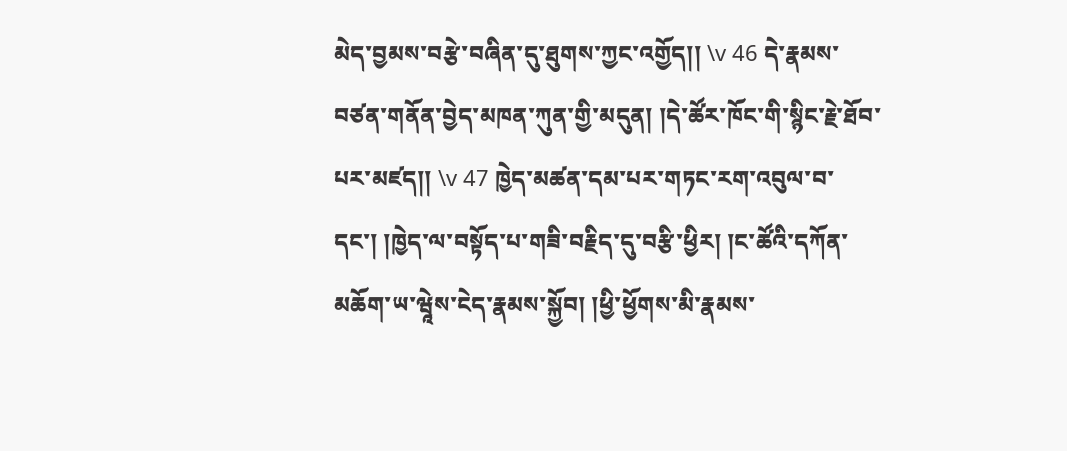མེད་བྱམས་བརྩེ་བཞིན་དུ་ཐུགས་ཀྱང་འགྱོད།། \v 46 དེ་རྣམས་བཙན་གནོན་བྱེད་མཁན་ཀུན་གྱི་མདུན། །དེ་ཚོར་ཁོང་གི་སྙིང་རྗེ་ཐོབ་པར་མཛད།། \v 47 ཁྱེད་མཚན་དམ་པར་གཏང་རག་འབུལ་བ་དང་། །ཁྱེད་ལ་བསྟོད་པ་གཟི་བརྗིད་དུ་བརྩི་ཕྱིར། །ང་ཚོའི་དཀོན་མཆོག་ཡ་ཝཱེས་ངེད་རྣམས་སྐྱོབ། །ཕྱི་ཕྱོགས་མི་རྣམས་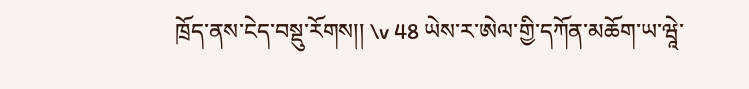ཁྲོད་ནས་ངེད་བསྡུ་རོགས།། \v 48 ཡེས་ར་ཨེལ་གྱི་དཀོན་མཆོག་ཡ་ཝཱེ་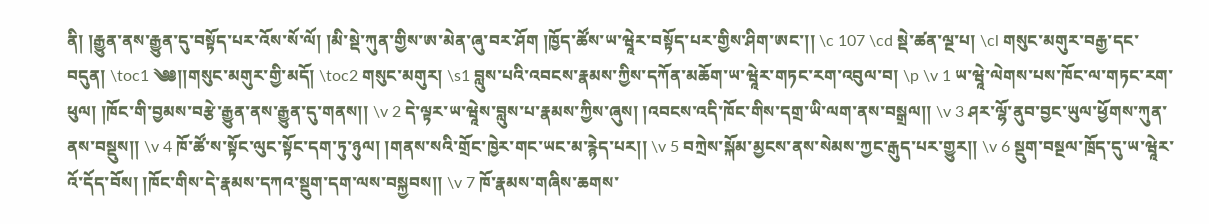ནི། །རྒྱུན་ནས་རྒྱུན་དུ་བསྟོད་པར་འོས་སོ་ལོ། །མི་སྡེ་ཀུན་གྱིས་ཨ་མེན་ཞུ་བར་ཤོག །ཁྱོད་ཚོས་ཡ་ཝཱེར་བསྟོད་པར་གྱིས་ཤིག་ཨང་།། \c 107 \cd སྡེ་ཚན་ལྔ་པ། \cl གསུང་མགུར་བརྒྱ་དང་བདུན། \toc1 ༄༅།།གསུང་མགུར་གྱི་མདོ། \toc2 གསུང་མགུར། \s1 བླུས་པའི་འབངས་རྣམས་ཀྱིས་དཀོན་མཆོག་ཡ་ཝཱེར་གཏང་རག་འབུལ་བ། \p \v 1 ཡ་ཝཱེ་ལེགས་པས་ཁོང་ལ་གཏང་རག་ཕུལ། །ཁོང་གི་བྱམས་བརྩེ་རྒྱུན་ནས་རྒྱུན་དུ་གནས།། \v 2 དེ་ལྟར་ཡ་ཝཱེས་བླུས་པ་རྣམས་ཀྱིས་ཞུས། །འབངས་འདི་ཁོང་གིས་དགྲ་ཡི་ལག་ནས་བསྒྲལ།། \v 3 ཤར་ལྷོ་ནུབ་བྱང་ཡུལ་ཕྱོགས་ཀུན་ནས་བསྡུས།། \v 4 ཁོ་ཚོ་ས་སྟོང་ལུང་སྟོང་དག་ཏུ་ཉུལ། །གནས་སའི་གྲོང་ཁྱེར་གང་ཡང་མ་རྙེད་པར།། \v 5 བཀྲེས་སྐོམ་མྱངས་ནས་སེམས་ཀྱང་རྒུད་པར་གྱུར།། \v 6 སྡུག་བསྔལ་ཁྲོད་དུ་ཡ་ཝཱེར་འོ་དོད་བོས། །ཁོང་གིས་དེ་རྣམས་དཀའ་སྡུག་དག་ལས་བསྐྱབས།། \v 7 ཁོ་རྣམས་གཞིས་ཆགས་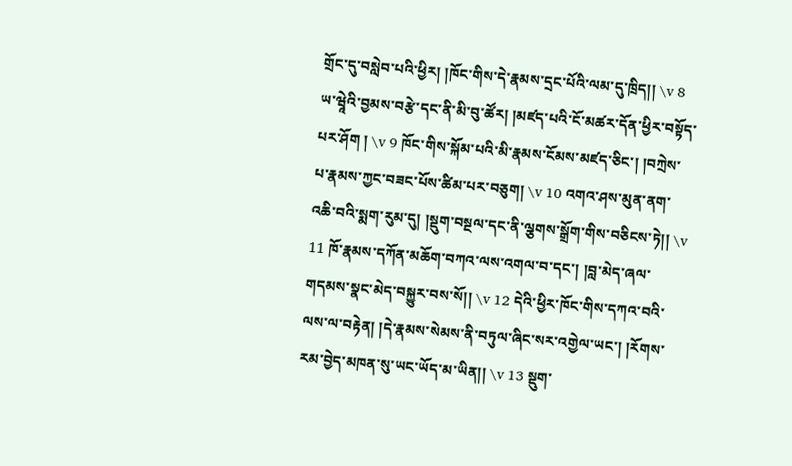གྲོང་དུ་བསླེབ་པའི་ཕྱིར། །ཁོང་གིས་དེ་རྣམས་དྲང་པོའི་ལམ་དུ་ཁྲིད།། \v 8 ཡ་ཝཱེའི་བྱམས་བརྩེ་དང་ནི་མི་བུ་ཚོར། །མཛད་པའི་ངོ་མཚར་དོན་ཕྱིར་བསྟོད་པར་ཤོག ། \v 9 ཁོང་གིས་སྐོམ་པའི་མི་རྣམས་ངོམས་མཛད་ཅིང་། །བཀྲེས་པ་རྣམས་ཀྱང་བཟང་པོས་ཚིམ་པར་བཅུག། \v 10 འགའ་ཤས་མུན་ནག་འཆི་བའི་སྨག་རུམ་དུ། །སྡུག་བསྔལ་དང་ནི་ལྕགས་སྒྲོག་གིས་བཅིངས་ཏེ།། \v 11 ཁོ་རྣམས་དཀོན་མཆོག་བཀའ་ལས་འགལ་བ་དང་། །བླ་མེད་ཞལ་གདམས་སྣང་མེད་བསྐྱུར་བས་སོ།། \v 12 དེའི་ཕྱིར་ཁོང་གིས་དཀའ་བའི་ལས་ལ་བརྟེན། །དེ་རྣམས་སེམས་ནི་བཏུལ་ཞིང་སར་འགྱེལ་ཡང་། །རོགས་རམ་བྱེད་མཁན་སུ་ཡང་ཡོད་མ་ཡིན།། \v 13 སྡུག་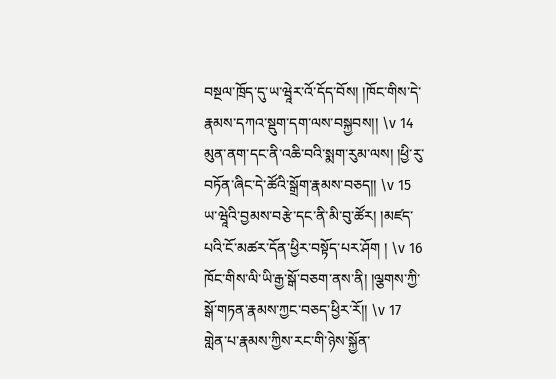བསྔལ་ཁྲོད་དུ་ཡ་ཝཱེར་འོ་དོད་བོས། །ཁོང་གིས་དེ་རྣམས་དཀའ་སྡུག་དག་ལས་བསྐྱབས།། \v 14 མུན་ནག་དང་ནི་འཆི་བའི་སྨག་རུམ་ལས། །ཕྱི་རུ་བཏོན་ཞིང་དེ་ཚོའི་སྒྲོག་རྣམས་བཅད།། \v 15 ཡ་ཝཱེའི་བྱམས་བརྩེ་དང་ནི་མི་བུ་ཚོར། །མཛད་པའི་ངོ་མཚར་དོན་ཕྱིར་བསྟོད་པར་ཤོག ། \v 16 ཁོང་གིས་ལི་ཡི་རྒྱ་སྒོ་བཅག་ནས་ནི། །ལྕགས་ཀྱི་སྒོ་གཏན་རྣམས་ཀྱང་བཅད་ཕྱིར་རོ།། \v 17 གླེན་པ་རྣམས་ཀྱིས་རང་གི་ཉེས་སྐྱོན་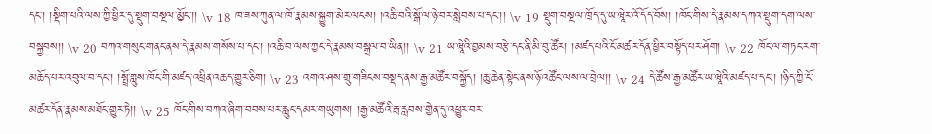དང་། །སྡིག་པའི་ལས་ཀྱི་ཕྱིར་དུ་སྡུག་བསྔལ་མྱོང་།། \v 18 ཁ་ཟས་ཀུན་ལ་ཁོ་རྣམས་སྐྱུག་མེར་ལངས། །འཆི་བའི་སྒོ་ལ་ཉེ་བར་སླེབས་པ་དང་།། \v 19 སྡུག་བསྔལ་ཁྲོད་དུ་ཡ་ཝཱེར་འོ་དོད་བོས། །ཁོང་གིས་དེ་རྣམས་དཀའ་སྡུག་དག་ལས་བསྐྱབས།། \v 20 བཀའ་གསུང་གནང་ནས་དེ་རྣམས་གསོས་པ་དང་། །འཆི་བ་ལས་ཀྱང་དེ་རྣམས་བསྒྲལ་བ་ཡིན།། \v 21 ཡ་ཝཱེའི་བྱམས་བརྩེ་དང་ནི་མི་བུ་ཚོར། །མཛད་པའི་ངོ་མཚར་དོན་ཕྱིར་བསྟོད་པར་ཤོག། \v 22 ཁོང་ལ་གཏང་རག་མཆོད་པར་འབུལ་བ་དང་། །སྤྲོ་གླུས་ཁོང་གི་མཛད་འཕྲིན་འཆད་གྱུར་ཅིག། \v 23 འགའ་ཤས་གྲུ་གཟིངས་བསྡད་ནས་རྒྱ་མཚོར་བསྐྱོད། །ཆུ་ཆེན་སྟེང་ནས་ཉོ་འཚོང་ལས་ལ་བྲེལ།། \v 24 དེ་ཚོས་རྒྱ་མཚོར་ཡ་ཝཱེའི་མཛད་པ་དང་། །ཉིད་ཀྱི་ངོ་མཚར་དོན་རྣམས་མཐོང་གྱུར་ཏེ།། \v 25 ཁོང་གིས་བཀའ་ཞིག་བབས་པར་རླུང་དམར་གཡུགས། །རྒྱ་མཚོའི་རྦ་རླབས་གྱེན་དུ་འཕྱུར་བར་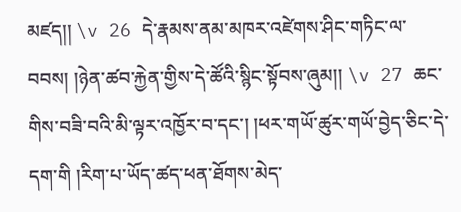མཛད།། \v 26 དེ་རྣམས་ནམ་མཁར་འཛེགས་ཤིང་གཏིང་ལ་བབས། །ཉེན་ཚབ་རྐྱེན་གྱིས་དེ་ཚོའི་སྙིང་སྟོབས་ཞུམ།། \v 27 ཆང་གིས་བཟི་བའི་མི་ལྟར་འཁྱོར་བ་དང་། །ཕར་གཡོ་ཚུར་གཡོ་བྱེད་ཅིང་དེ་དག་གི །རིག་པ་ཡོད་ཚད་ཕན་ཐོགས་མེད་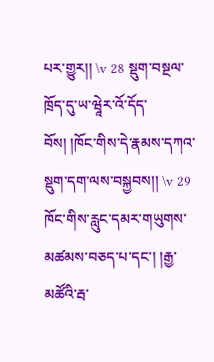པར་གྱུར།། \v 28 སྡུག་བསྔལ་ཁྲོད་དུ་ཡ་ཝཱེར་འོ་དོད་བོས། །ཁོང་གིས་དེ་རྣམས་དཀའ་སྡུག་དག་ལས་བསྐྱབས།། \v 29 ཁོང་གིས་རླུང་དམར་གཡུགས་མཚམས་བཅད་པ་དང་། །རྒྱ་མཚོའི་རྦ་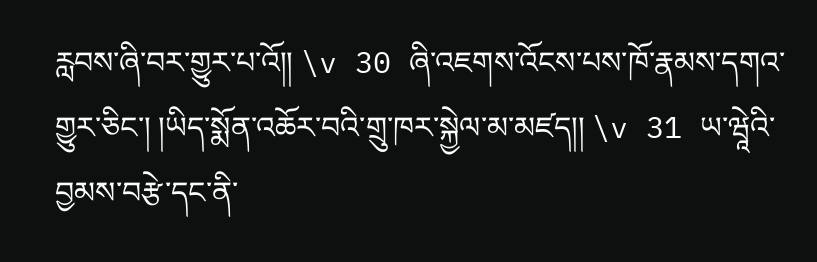རླབས་ཞི་བར་གྱུར་པ་འོ།། \v 30 ཞི་འཇགས་འོངས་པས་ཁོ་རྣམས་དགའ་གྱུར་ཅིང་། །ཡིད་སྨོན་འཆོར་བའི་གྲུ་ཁར་སྐྱེལ་མ་མཛད།། \v 31 ཡ་ཝཱེའི་བྱམས་བརྩེ་དང་ནི་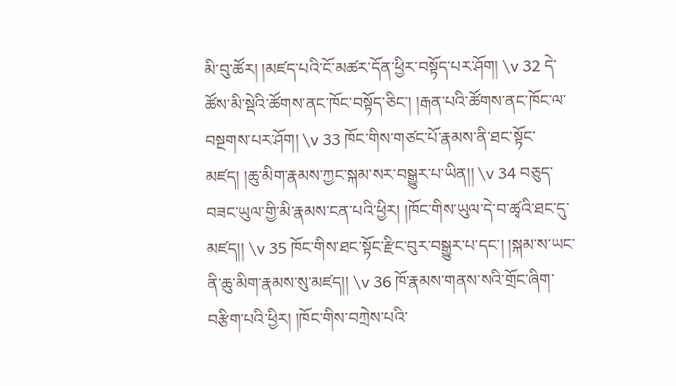མི་བུ་ཚོར། །མཛད་པའི་ངོ་མཚར་དོན་ཕྱིར་བསྟོད་པར་ཤོག། \v 32 དེ་ཚོས་མི་སྡེའི་ཚོགས་ནང་ཁོང་བསྟོད་ཅིང་། །རྒན་པའི་ཚོགས་ནང་ཁོང་ལ་བསྔགས་པར་ཤོག། \v 33 ཁོང་གིས་གཙང་པོ་རྣམས་ནི་ཐང་སྟོང་མཛད། །ཆུ་མིག་རྣམས་ཀྱང་སྐམ་སར་བསྒྱུར་པ་ཡིན།། \v 34 བཅུད་བཟང་ཡུལ་གྱི་མི་རྣམས་ངན་པའི་ཕྱིར། །ཁོང་གིས་ཡུལ་དེ་བ་ཚྭའི་ཐང་དུ་མཛད།། \v 35 ཁོང་གིས་ཐང་སྟོང་རྫིང་བུར་བསྒྱུར་པ་དང་། །སྐམ་ས་ཡང་ནི་ཆུ་མིག་རྣམས་སུ་མཛད།། \v 36 ཁོ་རྣམས་གནས་སའི་གྲོང་ཞིག་བརྩིག་པའི་ཕྱིར། །ཁོང་གིས་བཀྲེས་པའི་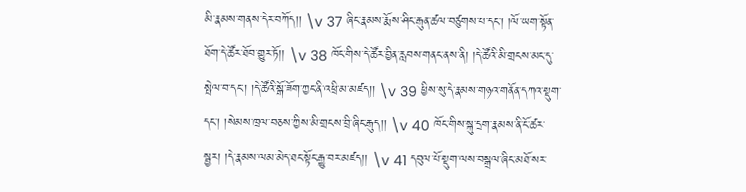མི་རྣམས་གནས་དེར་བཀོད།། \v 37 ཞིང་རྣམས་རྨོས་ཤིང་རྒུན་ཚལ་བཙུགས་པ་དང་། །ལོ་ཡག་སྟོན་ཐོག་དེ་ཚོར་ཐོབ་གྱུར་ཏོ།། \v 38 ཁོང་གིས་དེ་ཚོར་བྱིན་རླབས་གནང་ནས་ནི། །དེ་ཚོའི་མི་གྲངས་མང་དུ་སྤེལ་བ་དང་། །དེ་ཚོའི་སྒོ་ཟོག་ཀྱང་ནི་འཕྲི་མ་མཛད།། \v 39 ཕྱིས་སུ་དེ་རྣམས་གཉའ་གནོན་དཀའ་སྡུག་དང་། །སེམས་ཁྲལ་བཅས་ཀྱིས་མི་གྲངས་བྲི་ཞིང་རྒུད།། \v 40 ཁོང་གིས་སྐུ་དྲག་རྣམས་ནི་ངོ་ཚར་སྦྱར། །དེ་རྣམས་ལམ་མེད་ཐང་སྟོང་རྒྱུ་བར་མཛད།། \v 41 དབུལ་པོ་སྡུག་ལས་བསྒྲལ་ཞིང་མཐོ་སར་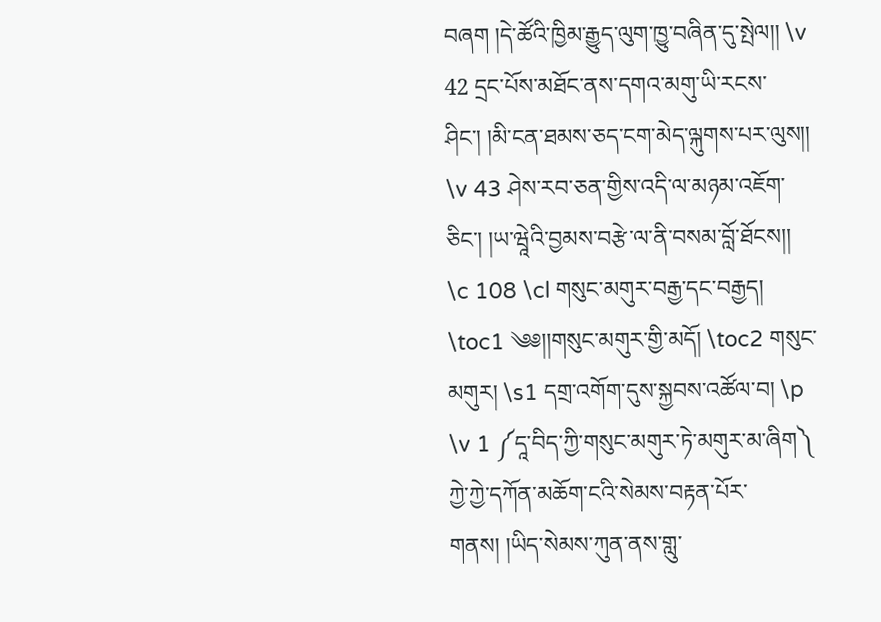བཞག །དེ་ཚོའི་ཁྱིམ་རྒྱུད་ལུག་ཁྱུ་བཞིན་དུ་སྤེལ།། \v 42 དྲང་པོས་མཐོང་ནས་དགའ་མགུ་ཡི་རངས་ཤིང་། །མི་ངན་ཐམས་ཅད་ངག་མེད་ལྐུགས་པར་ལུས།། \v 43 ཤེས་རབ་ཅན་གྱིས་འདི་ལ་མཉམ་འཇོག་ཅིང་། །ཡ་ཝཱེའི་བྱམས་བརྩེ་ལ་ནི་བསམ་བློ་ཐོངས།། \c 108 \cl གསུང་མགུར་བརྒྱ་དང་བརྒྱད། \toc1 ༄༅།།གསུང་མགུར་གྱི་མདོ། \toc2 གསུང་མགུར། \s1 དགྲ་འགོག་དུས་སྐྱབས་འཚོལ་བ། \p \v 1 ༼དཱ་བིད་ཀྱི་གསུང་མགུར་ཏེ་མགུར་མ་ཞིག༽ ཀྱེ་ཀྱེ་དཀོན་མཆོག་ངའི་སེམས་བརྟན་པོར་གནས། །ཡིད་སེམས་ཀུན་ནས་གླུ་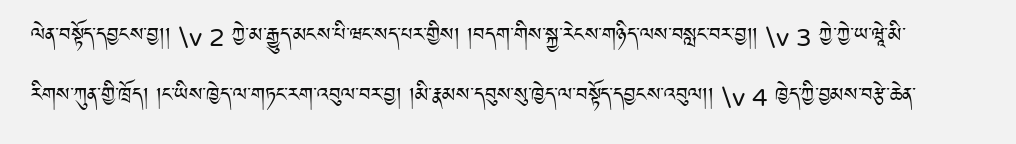ལེན་བསྟོད་དབྱངས་བྱ།། \v 2 ཀྱེ་མ་རྒྱུད་མངས་པི་ཝང་སད་པར་གྱིས། །བདག་གིས་སྐྱ་རེངས་གཉིད་ལས་བསླང་བར་བྱ།། \v 3 ཀྱེ་ཀྱེ་ཡ་ཝཱེ་མི་རིགས་ཀུན་གྱི་ཁྲོད། །ང་ཡིས་ཁྱེད་ལ་གཏང་རག་འབུལ་བར་བྱ། །མི་རྣམས་དབུས་སུ་ཁྱེད་ལ་བསྟོད་དབྱངས་འབུལ།། \v 4 ཁྱེད་ཀྱི་བྱམས་བརྩེ་ཆེན་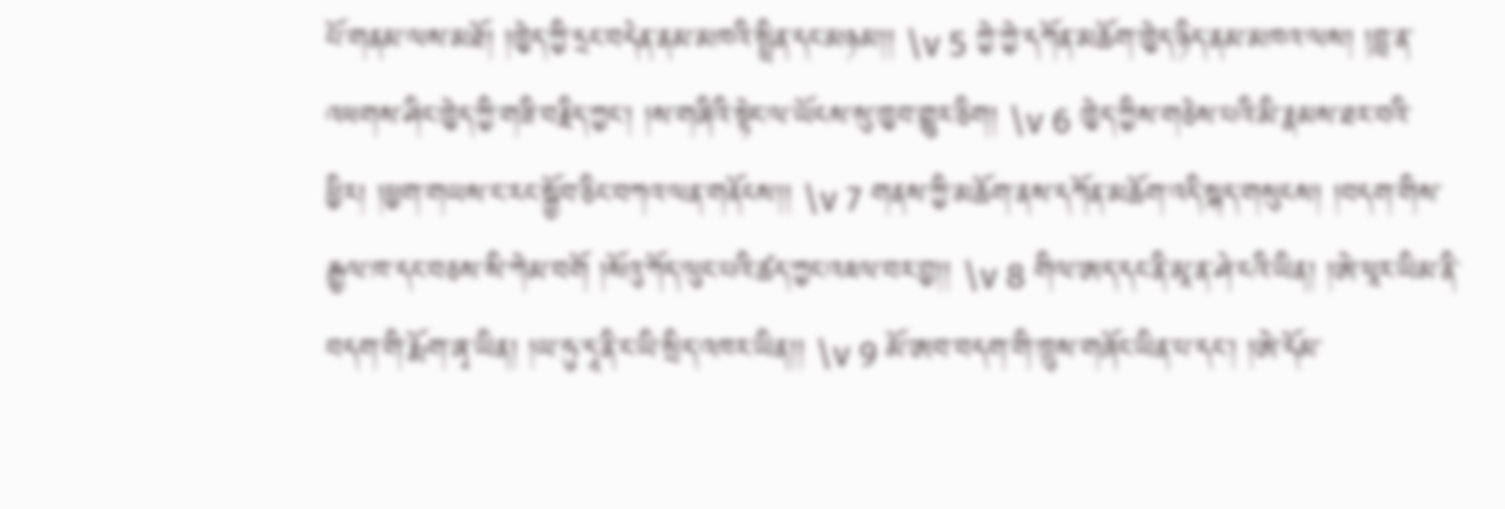པོ་གནམ་ལས་མཐོ། །ཁྱེད་ཀྱི་དྲང་བདེན་ནམ་མཁའི་སྤྲིན་དང་མཉམ།། \v 5 ཀྱེ་ཀྱེ་དཀོན་མཆོག་ཁྱེད་ཉིད་ནམ་མཁའ་ལས། །བླ་ན་འཕགས་ཤིང་ཁྱེད་ཀྱི་གཟི་བརྗིད་ཀྱང་། །ས་གཞིའི་སྟེང་ལ་ཡོངས་སུ་ཁྱབ་གྱུར་ཅིག། \v 6 ཁྱེད་ཀྱིས་གཅེས་པའི་མི་རྣམས་ཐར་བའི་ཕྱིར། །ཕྱག་གཡས་ང་རང་སྐྱོབ་ཅིང་བཀའ་ལན་གནོངས།། \v 7 གནས་ཀྱི་མཆོག་ནས་དཀོན་མཆོག་འདི་སྐད་གསུངས། །བདག་གིས་རྒྱལ་ཁ་དང་བཅས་སི་ཀེམ་བགོ །སོའུ་ཀོད་ལུང་པའི་ཚད་ཀྱང་འཇལ་བར་བྱ།། \v 8 གིལ་ཨད་དང་ནི་མཱ་ན་ཤེ་ངའི་ཡིན། །ཨེ་ཕཱར་ཡིམ་ནི་བདག་གི་རྨོག་ཞྭ་ཡིན། །ཡ་ཧུ་དཱ་ནི་ང་ཡི་སྲིད་འཁར་ཡིན།། \v 9 མོ་ཨབ་བདག་གི་ཁྲུས་གཞོང་ཡིན་པ་དང་། །ཨེ་དོམ་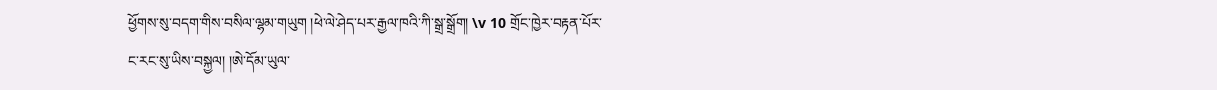ཕྱོགས་སུ་བདག་གིས་བསིལ་ལྷམ་གཡུག །ཕེ་ལེ་ཤེད་པར་རྒྱལ་ཁའི་ཀི་སྒྲ་སྒྲོག། \v 10 གྲོང་ཁྱེར་བརྟན་པོར་ང་རང་སུ་ཡིས་བསྐྱལ། །ཨེ་དོམ་ཡུལ་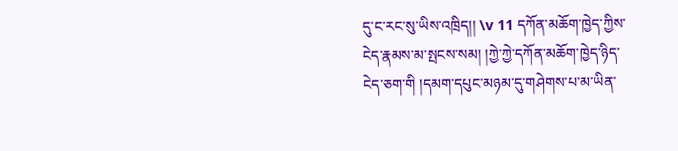དུ་ང་རང་སུ་ཡིས་འཁྲིད།། \v 11 དཀོན་མཆོག་ཁྱེད་ཀྱིས་ངེད་རྣམས་མ་སྤངས་སམ། །ཀྱེ་ཀྱེ་དཀོན་མཆོག་ཁྱེད་ཉིད་ངེད་ཅག་གི །དམག་དཔུང་མཉམ་དུ་གཤེགས་པ་མ་ཡིན་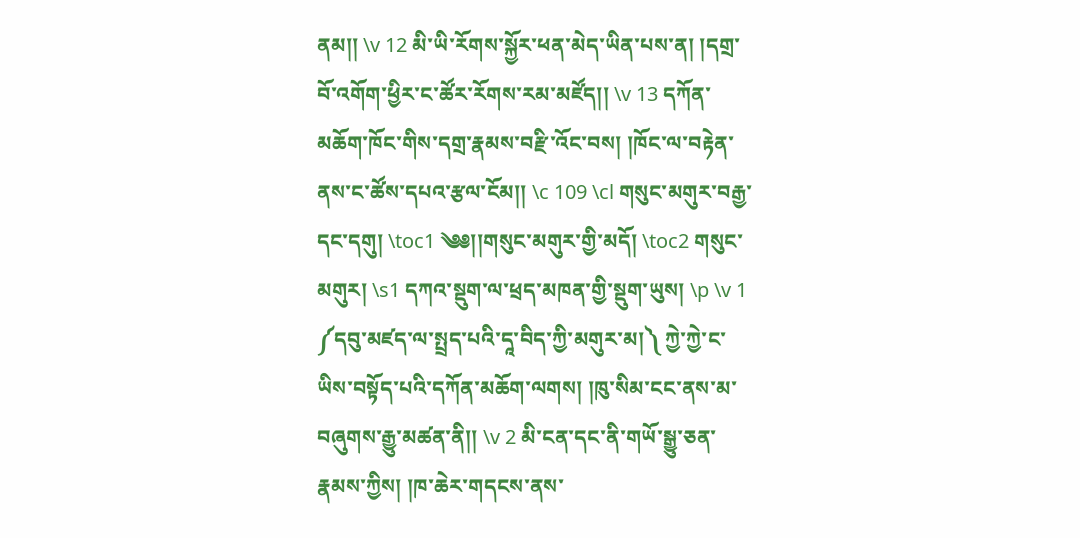ནམ།། \v 12 མི་ཡི་རོགས་སྐྱོར་ཕན་མེད་ཡིན་པས་ན། །དགྲ་བོ་འགོག་ཕྱིར་ང་ཚོར་རོགས་རམ་མཛོད།། \v 13 དཀོན་མཆོག་ཁོང་གིས་དགྲ་རྣམས་བརྫི་འོང་བས། །ཁོང་ལ་བརྟེན་ནས་ང་ཚོས་དཔའ་རྩལ་ངོམ།། \c 109 \cl གསུང་མགུར་བརྒྱ་དང་དགུ། \toc1 ༄༅།།གསུང་མགུར་གྱི་མདོ། \toc2 གསུང་མགུར། \s1 དཀའ་སྡུག་ལ་ཕྲད་མཁན་གྱི་སྡུག་ཡུས། \p \v 1 ༼དབུ་མཛད་ལ་སྤྲད་པའི་དཱ་བིད་ཀྱི་མགུར་མ།༽ ཀྱེ་ཀྱེ་ང་ཡིས་བསྟོད་པའི་དཀོན་མཆོག་ལགས། །ཁུ་སིམ་ངང་ནས་མ་བཞུགས་རྒྱུ་མཚན་ནི།། \v 2 མི་ངན་དང་ནི་གཡོ་སྒྱུ་ཅན་རྣམས་ཀྱིས། །ཁ་ཆེར་གདངས་ནས་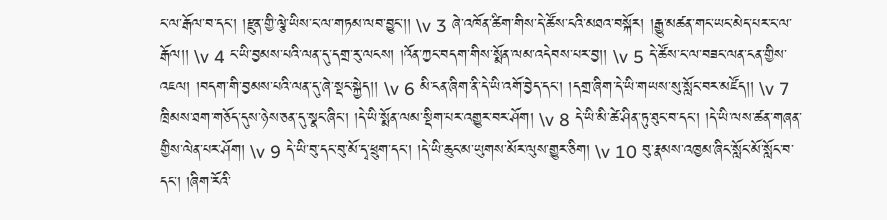ང་ལ་རྒོལ་བ་དང་། །རྫུན་གྱི་ལྕེ་ཡིས་ང་ལ་གཏམ་ལབ་བྱུང་།། \v 3 ཞེ་འཁོན་ཚིག་གིས་དེ་ཚོས་ངའི་མཐའ་བསྐོར། །རྒྱུ་མཚན་གང་ཡང་མེད་པར་ང་ལ་རྒོལ།། \v 4 ང་ཡི་བྱམས་པའི་ལན་དུ་དགྲ་རུ་ལངས། །འོན་ཀྱང་བདག་གིས་སྨོན་ལམ་འདེབས་པར་བྱ།། \v 5 དེ་ཚོས་ང་ལ་བཟང་ལན་ངན་གྱིས་འཇལ། །བདག་གི་བྱམས་པའི་ལན་དུ་ཞེ་སྡང་སྐྱེད།། \v 6 མི་ངན་ཞིག་ནི་དེ་ཡི་འགོ་བྱེད་དང་། །དགྲ་ཞིག་དེ་ཡི་གཡས་སུ་སློང་བར་མཛོད།། \v 7 ཁྲིམས་ཐག་གཅོད་དུས་ཉེས་ཅན་དུ་སྣང་ཞིང་། །དེ་ཡི་སྨོན་ལམ་སྡིག་པར་འགྱུར་བར་ཤོག། \v 8 དེ་ཡི་མི་ཚེ་ཤིན་ཏུ་ཐུང་བ་དང་། །དེ་ཡི་ལས་ཚན་གཞན་གྱིས་ལེན་པར་ཤོག། \v 9 དེ་ཡི་བུ་དང་བུ་མོ་དྭ་ཕྲུག་དང་། །དེ་ཡི་ཆུང་མ་ཡུགས་མོར་ལུས་གྱུར་ཅིག། \v 10 བུ་རྣམས་འཁྱམ་ཞིང་སློང་མོ་སློང་བ་དང་། །ཞིག་རོའི་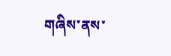གཞིས་ནས་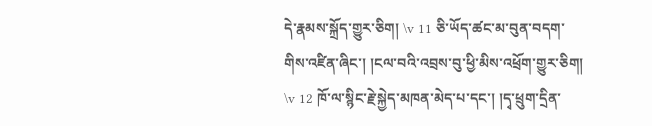དེ་རྣམས་སྐྲོད་གྱུར་ཅིག། \v 11 ཅི་ཡོད་ཚང་མ་བུན་བདག་གིས་འཛིན་ཞིང་། །ངལ་བའི་འབྲས་བུ་ཕྱི་མིས་འཕྲོག་གྱུར་ཅིག། \v 12 ཁོ་ལ་སྙིང་རྗེ་སྐྱེད་མཁན་མེད་པ་དང་། །དྭ་ཕྲུག་དྲིན་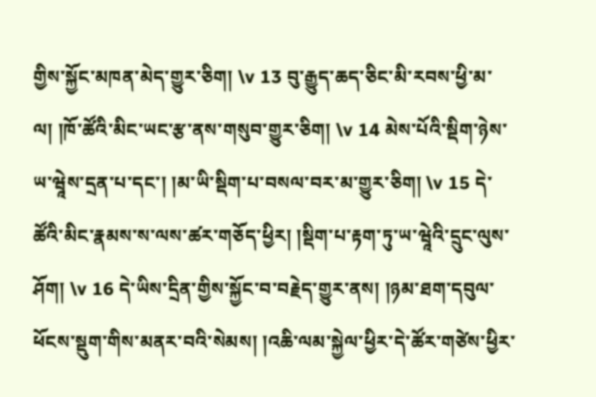གྱིས་སྐྱོང་མཁན་མེད་གྱུར་ཅིག། \v 13 བུ་རྒྱུད་ཆད་ཅིང་མི་རབས་ཕྱི་མ་ལ། །ཁོ་ཚོའི་མིང་ཡང་རྩ་ནས་གསུབ་གྱུར་ཅིག། \v 14 མེས་པོའི་སྡིག་ཉེས་ཡ་ཝཱེས་དྲན་པ་དང་། །མ་ཡི་སྡིག་པ་བསལ་བར་མ་གྱུར་ཅིག། \v 15 དེ་ཚོའི་མིང་རྣམས་ས་ལས་ཚར་གཅོད་ཕྱིར། །སྡིག་པ་རྟག་ཏུ་ཡ་ཝཱེའི་དྲུང་ལུས་ཤོག། \v 16 དེ་ཡིས་དྲིན་གྱིས་སྐྱོང་བ་བརྗེད་གྱུར་ནས། །ཉམ་ཐག་དབུལ་ཕོངས་སྡུག་གིས་མནར་བའི་སེམས། །འཆི་ལམ་སྐྱེལ་ཕྱིར་དེ་ཚོར་གཙེས་ཕྱིར་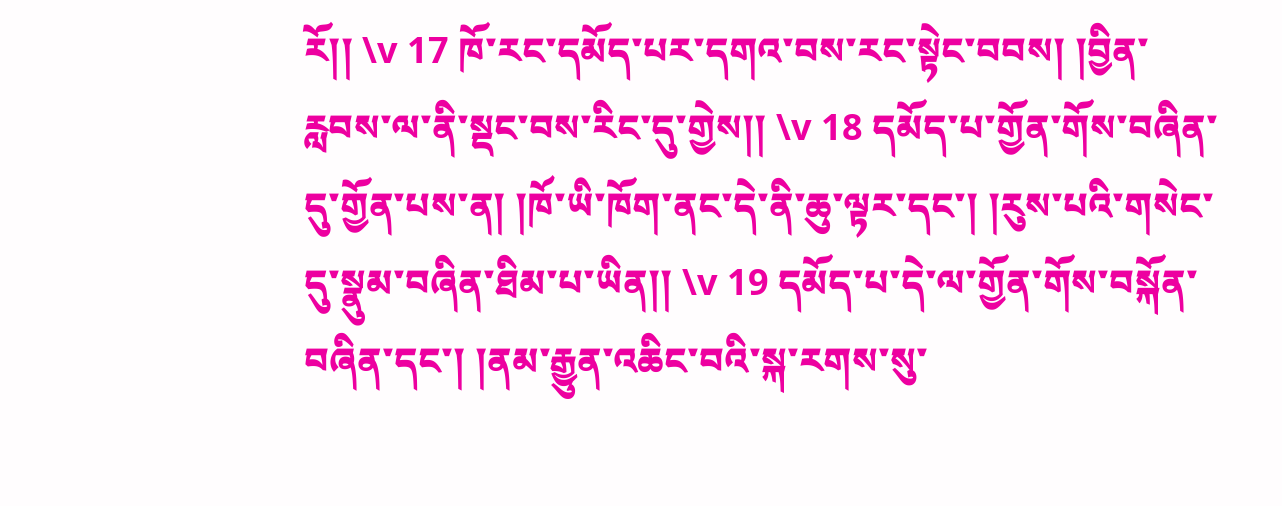རོ།། \v 17 ཁོ་རང་དམོད་པར་དགའ་བས་རང་སྟེང་བབས། །བྱིན་རླབས་ལ་ནི་སྡང་བས་རིང་དུ་གྱེས།། \v 18 དམོད་པ་གྱོན་གོས་བཞིན་དུ་གྱོན་པས་ན། །ཁོ་ཡི་ཁོག་ནང་དེ་ནི་ཆུ་ལྟར་དང་། །རུས་པའི་གསེང་དུ་སྣུམ་བཞིན་ཐིམ་པ་ཡིན།། \v 19 དམོད་པ་དེ་ལ་གྱོན་གོས་བསྐོན་བཞིན་དང་། །ནམ་རྒྱུན་འཆིང་བའི་སྐ་རགས་སུ་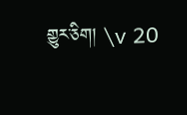གྱུར་ཅིག། \v 20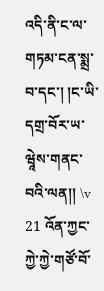འདི་ནི་ང་ལ་གཏམ་ངན་སྨྲ་བ་དང་། །ང་ཡི་དགྲ་བོར་ཡ་ཝཱེས་གནང་བའི་ལན།། \v 21 འོན་ཀྱང་ཀྱེ་ཀྱེ་གཙོ་བོ་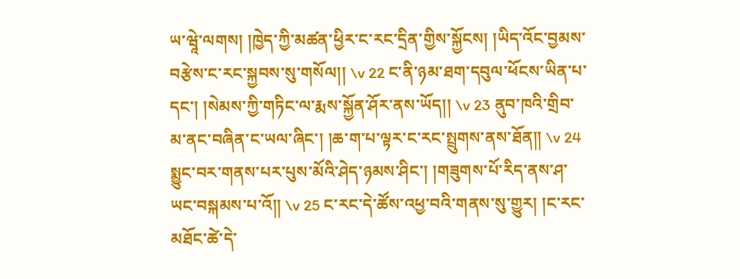ཡ་ཝཱེ་ལགས། །ཁྱེད་ཀྱི་མཚན་ཕྱིར་ང་རང་དྲིན་གྱིས་སྐྱོངས། །ཡིད་འོང་བྱམས་བརྩེས་ང་རང་སྐྱབས་སུ་གསོལ།། \v 22 ང་ནི་ཉམ་ཐག་དབུལ་ཕོངས་ཡིན་པ་དང་། །སེམས་ཀྱི་གཏིང་ལ་རྨས་སྐྱོན་ཤོར་ནས་ཡོད།། \v 23 ནུབ་ཁའི་གྲིབ་མ་ནང་བཞིན་ང་ཡལ་ཞིང་། །ཆ་ག་པ་ལྟར་ང་རང་སྤྲུགས་ནས་ཐོན།། \v 24 སྨྱུང་བར་གནས་པར་པུས་མོའི་ཤེད་ཉམས་ཤིང་། །གཟུགས་པོ་རིད་ནས་ཤ་ཡང་བསྐམས་པ་འོ།། \v 25 ང་རང་དེ་ཚོས་འཕྱ་བའི་གནས་སུ་གྱུར། །ང་རང་མཐོང་ཚེ་དེ་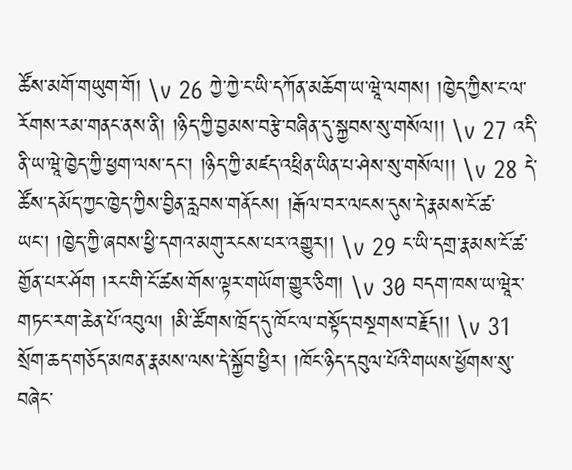ཚོས་མགོ་གཡུག་གོ། \v 26 ཀྱེ་ཀྱེ་ང་ཡི་དཀོན་མཆོག་ཡ་ཝཱེ་ལགས། །ཁྱེད་ཀྱིས་ང་ལ་རོགས་རམ་གནང་ནས་ནི། །ཉིད་ཀྱི་བྱམས་བརྩེ་བཞིན་དུ་སྐྱབས་སུ་གསོལ།། \v 27 འདི་ནི་ཡ་ཝཱེ་ཁྱེད་ཀྱི་ཕྱག་ལས་དང་། །ཉིད་ཀྱི་མཛད་འཕྲིན་ཡིན་པ་ཤེས་སུ་གསོལ།། \v 28 དེ་ཚོས་དམོད་ཀྱང་ཁྱེད་ཀྱིས་བྱིན་རླབས་གནོངས། །རྒོལ་བར་ལངས་དུས་དེ་རྣམས་ངོ་ཚ་ཡང་། །ཁྱེད་ཀྱི་ཞབས་ཕྱི་དགའ་མགུ་རངས་པར་འགྱུར།། \v 29 ང་ཡི་དགྲ་རྣམས་ངོ་ཚ་གྱོན་པར་ཤོག །རང་གི་ངོ་ཚས་གོས་ལྟར་གཡོག་གྱུར་ཅིག། \v 30 བདག་ཁས་ཡ་ཝཱེར་གཏང་རག་ཆེན་པོ་འབུལ། །མི་ཚོགས་ཁྲོད་དུ་ཁོང་ལ་བསྟོད་བསྔགས་བརྗོད།། \v 31 སྲོག་ཆད་གཅོད་མཁན་རྣམས་ལས་དེ་སྐྱོབ་ཕྱིར། །ཁོང་ཉིད་དབུལ་པོའི་གཡས་ཕྱོགས་སུ་བཞེང་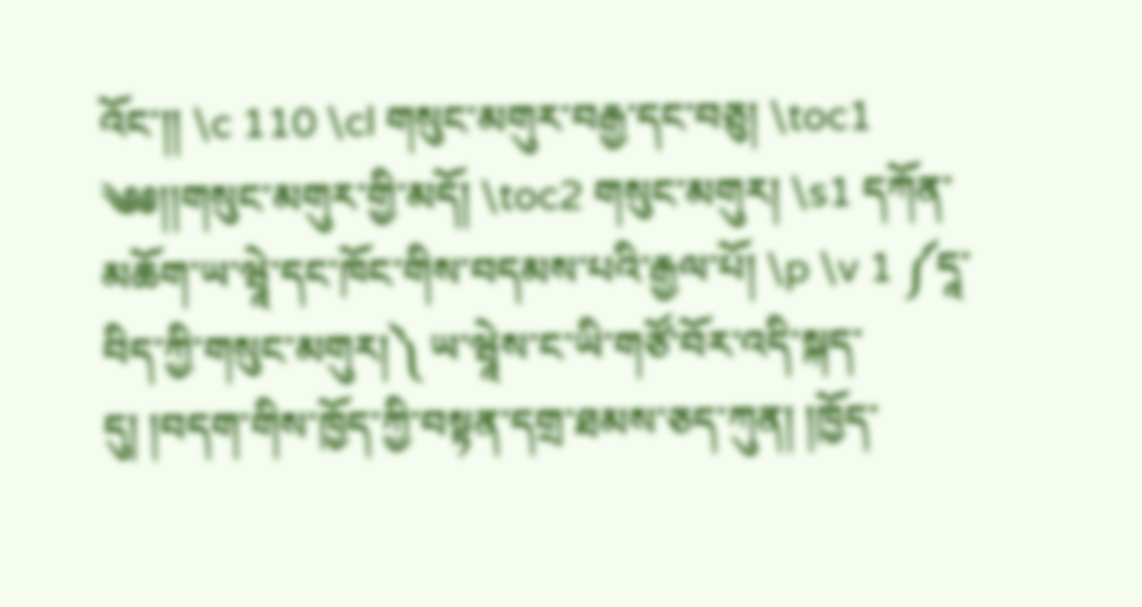འོང་།། \c 110 \cl གསུང་མགུར་བརྒྱ་དང་བཅུ། \toc1 ༄༅།།གསུང་མགུར་གྱི་མདོ། \toc2 གསུང་མགུར། \s1 དཀོན་མཆོག་ཡ་ཝཱེ་དང་ཁོང་གིས་བདམས་པའི་རྒྱལ་པོ། \p \v 1 ༼དཱ་བིད་ཀྱི་གསུང་མགུར།༽ ཡ་ཝཱེས་ང་ཡི་གཙོ་བོར་འདི་སྐད་དུ། །བདག་གིས་ཁྱོད་ཀྱི་བསྟན་དགྲ་ཐམས་ཅད་ཀུན། །ཁྱོད་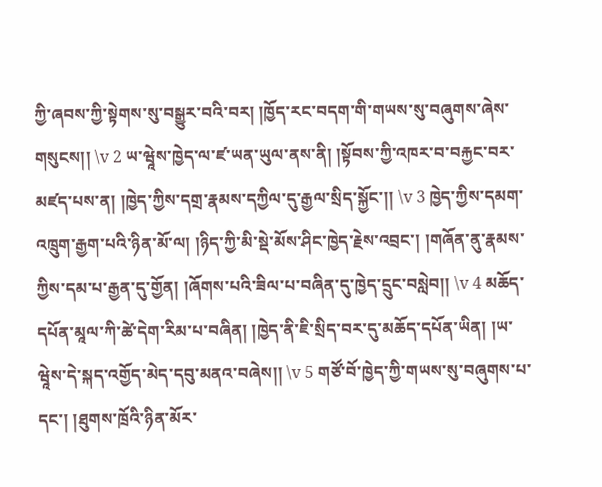ཀྱི་ཞབས་ཀྱི་སྟེགས་སུ་བསྒྱུར་བའི་བར། །ཁྱོད་རང་བདག་གི་གཡས་སུ་བཞུགས་ཞེས་གསུངས།། \v 2 ཡ་ཝཱེས་ཁྱེད་ལ་ཛ་ཡན་ཡུལ་ནས་ནི། །སྟོབས་ཀྱི་འཁར་བ་བརྐྱང་བར་མཛད་པས་ན། །ཁྱེད་ཀྱིས་དགྲ་རྣམས་དཀྱིལ་དུ་རྒྱལ་སྲིད་སྐྱོང་།། \v 3 ཁྱེད་ཀྱིས་དམག་འཁྲུག་རྒྱག་པའི་ཉིན་མོ་ལ། །ཉིད་ཀྱི་མི་སྡེ་མོས་ཤིང་ཁྱེད་རྗེས་འབྲང་། །གཞོན་ནུ་རྣམས་ཀྱིས་དམ་པ་རྒྱན་དུ་གྱོན། །ཞོགས་པའི་ཟིལ་པ་བཞིན་དུ་ཁྱེད་དྲུང་བསླེབ།། \v 4 མཆོད་དཔོན་མཱལ་ཀི་ཚེ་དེག་རིམ་པ་བཞིན། །ཁྱེད་ནི་ཇི་སྲིད་བར་དུ་མཆོད་དཔོན་ཡིན། །ཡ་ཝཱེས་དེ་སྐད་འགྱོད་མེད་དབུ་མནའ་བཞེས།། \v 5 གཙོ་བོ་ཁྱེད་ཀྱི་གཡས་སུ་བཞུགས་པ་དང་། །ཐུགས་ཁྲོའི་ཉིན་མོར་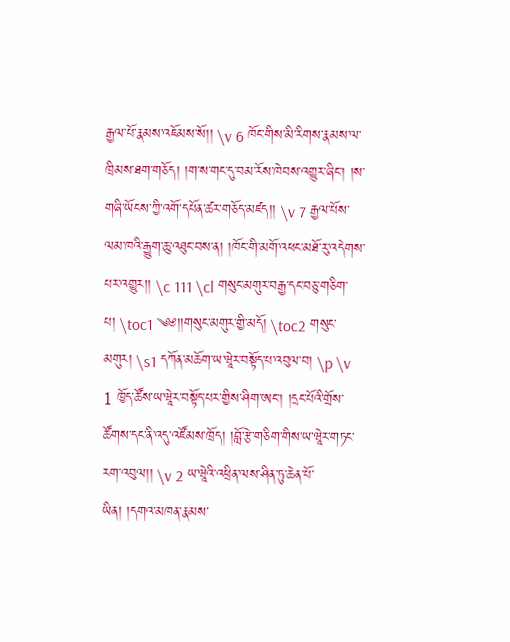རྒྱལ་པོ་རྣམས་འཇོམས་སོ།། \v 6 ཁོང་གིས་མི་རིགས་རྣམས་ལ་ཁྲིམས་ཐག་གཅོད། །ག་ས་གང་དུ་བམ་རོས་ཁེབས་འགྱུར་ཞིང་། །ས་གཞི་ཡོངས་ཀྱི་འགོ་དཔོན་ཚར་གཅོད་མཛད།། \v 7 རྒྱལ་པོས་ལམ་ཁའི་རྒྱུག་ཆུ་འཐུང་བས་ན། །ཁོང་གི་མགོ་འཕང་མཐོ་རུ་འདེགས་པར་འགྱུར།། \c 111 \cl གསུང་མགུར་བརྒྱ་དང་བཅུ་གཅིག་པ། \toc1 ༄༅།།གསུང་མགུར་གྱི་མདོ། \toc2 གསུང་མགུར། \s1 དཀོན་མཆོག་ཡ་ཝཱེར་བསྟོད་པ་འབུལ་བ། \p \v 1 ཁྱོད་ཚོས་ཡ་ཝཱེར་བསྟོད་པར་གྱིས་ཤིག་ཨང་། །དྲང་པོའི་གྲོས་ཚོགས་དང་ནི་འདུ་འཛོམས་ཁྲོད། །བློ་རྩེ་གཅིག་གིས་ཡ་ཝཱེར་གཏང་རག་འབུལ།། \v 2 ཡ་ཝཱེའི་འཕྲིན་ལས་ཤིན་ཏུ་ཆེན་པོ་ཡིན། །དགའ་མཁན་རྣམས་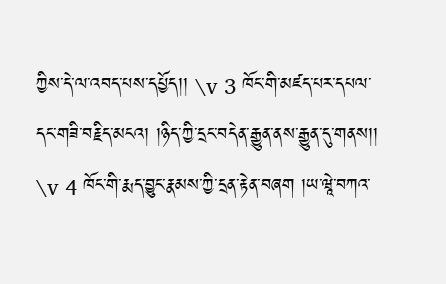ཀྱིས་དེ་ལ་འབད་པས་དཔྱོད།། \v 3 ཁོང་གི་མཛད་པར་དཔལ་དང་གཟི་བརྗིད་མངའ། །ཉིད་ཀྱི་དྲང་བདེན་རྒྱུན་ནས་རྒྱུན་དུ་གནས།། \v 4 ཁོང་གི་རྨད་བྱུང་རྣམས་ཀྱི་དྲན་རྟེན་བཞག །ཡ་ཝཱེ་བཀའ་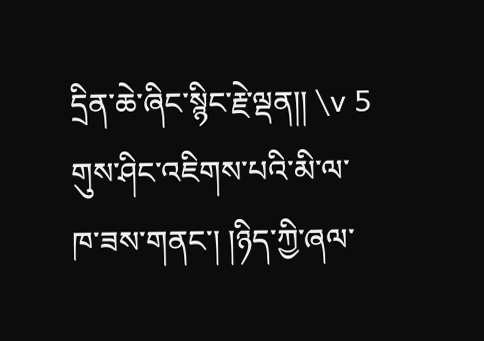དྲིན་ཆེ་ཞིང་སྙིང་རྗེ་ལྡན།། \v 5 གུས་ཤིང་འཇིགས་པའི་མི་ལ་ཁ་ཟས་གནང་། །ཉིད་ཀྱི་ཞལ་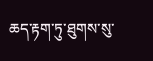ཆད་རྟག་ཏུ་ཐུགས་སུ་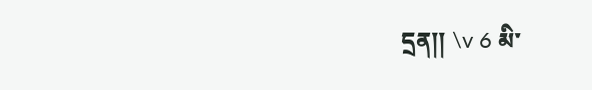དྲན།། \v 6 མི་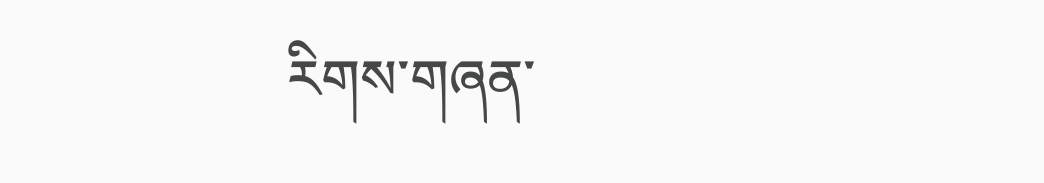རིགས་གཞན་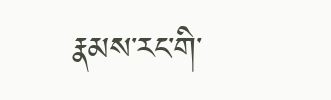རྣམས་རང་གི་